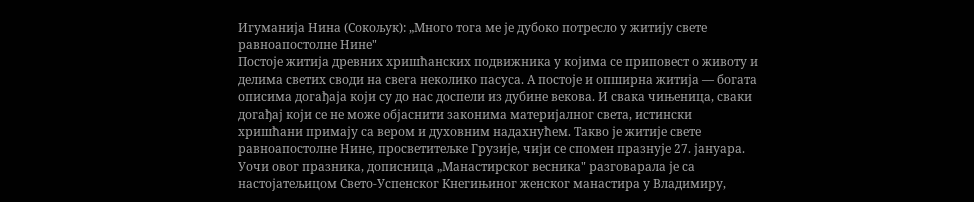Игуманија Нина (Сокољук): „Много тога ме је дубоко потресло у житију свете равноапостолне Нине"
Постоје житија древних хришћанских подвижника у којима се приповест о животу и делима светих своди на свега неколико пасуса. А постоје и опширна житија — богата описима догађаја који су до нас доспели из дубине векова. И свака чињеница, сваки догађај који се не може објаснити законима материјалног света, истински хришћани примају са вером и духовним надахнућем. Такво је житије свете равноапостолне Нине, просветитељке Грузије, чији се спомен празнује 27. јануара. Уочи овог празника, дописница „Манастирског весника" разговарала је са настојатељицом Свето-Успенског Кнегињиног женског манастира у Владимиру,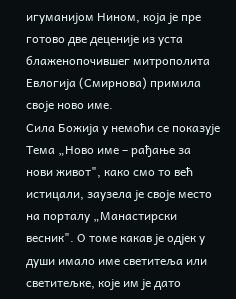игуманијом Нином, која је пре готово две деценије из уста блаженопочившег митрополита Евлогија (Смирнова) примила своје ново име.
Сила Божија у немоћи се показује
Тема „Ново име – рађање за нови живот", како смо то већ истицали, заузела је своје место на порталу „Манастирски весник". О томе какав је одјек у души имало име светитеља или светитељке, које им је дато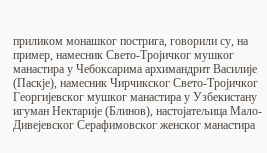приликом монашког пострига, говорили су, на пример, намесник Свето-Тројичког мушког манастира у Чебоксарима архимандрит Василије (Паскје), намесник Чирчикског Свето-Тројичког Георгијевског мушког манастира у Узбекистану игуман Нектарије (Блинов), настојатељица Мало-Дивејевског Серафимовског женског манастира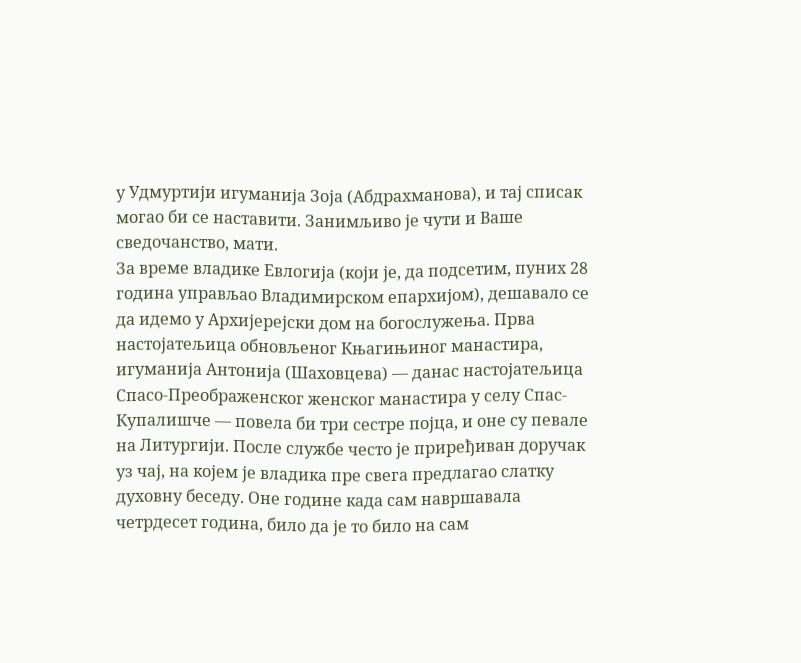у Удмуртији игуманија Зоја (Абдрахманова), и тај списак могао би се наставити. Занимљиво је чути и Ваше сведочанство, мати.
За време владике Евлогија (који је, да подсетим, пуних 28 година управљао Владимирском епархијом), дешавало се да идемо у Архијерејски дом на богослужења. Прва настојатељица обновљеног Књагињиног манастира, игуманија Антонија (Шаховцева) — данас настојатељица Спасо-Преображенског женског манастира у селу Спас-Купалишче — повела би три сестре појца, и оне су певале на Литургији. После службе често је приређиван доручак уз чај, на којем је владика пре свега предлагао слатку духовну беседу. Оне године када сам навршавала четрдесет година, било да је то било на сам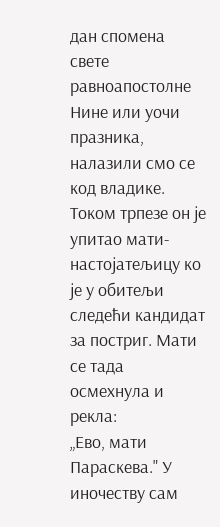дан спомена свете равноапостолне Нине или уочи празника, налазили смо се код владике. Током трпезе он је упитао мати-настојатељицу ко је у обитељи следећи кандидат за постриг. Мати се тада осмехнула и рекла:
„Ево, мати Параскева." У иночеству сам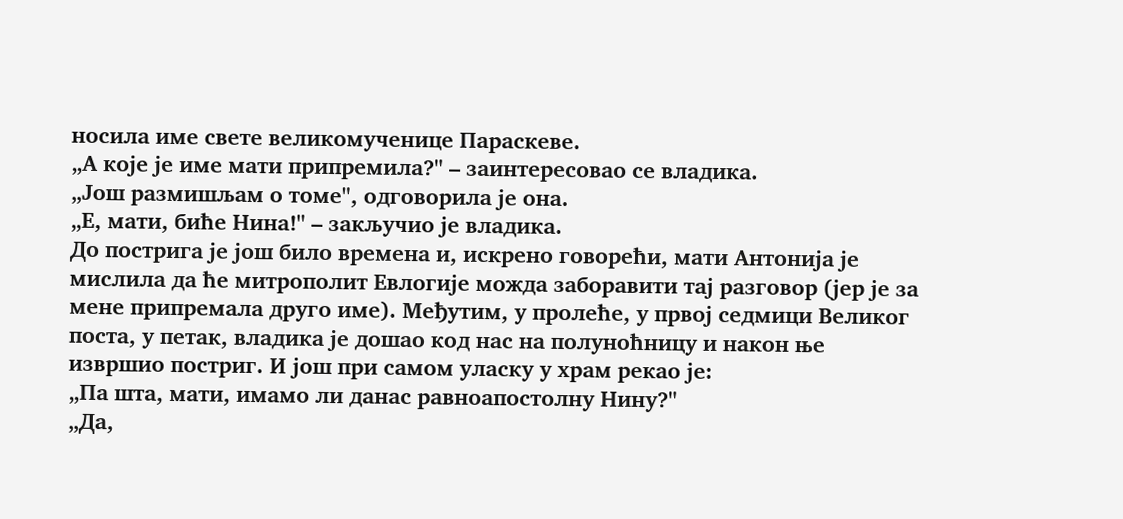носила име свете великомученице Параскеве.
„А које је име мати припремила?" – заинтересовао се владика.
„Још размишљам о томе", одговорила је она.
„Е, мати, биће Нина!" – закључио је владика.
До пострига је још било времена и, искрено говорећи, мати Антонија је мислила да ће митрополит Евлогије можда заборавити тај разговор (јер је за мене припремала друго име). Међутим, у пролеће, у првој седмици Великог поста, у петак, владика је дошао код нас на полуноћницу и након ње извршио постриг. И још при самом уласку у храм рекао је:
„Па шта, мати, имамо ли данас равноапостолну Нину?"
„Да,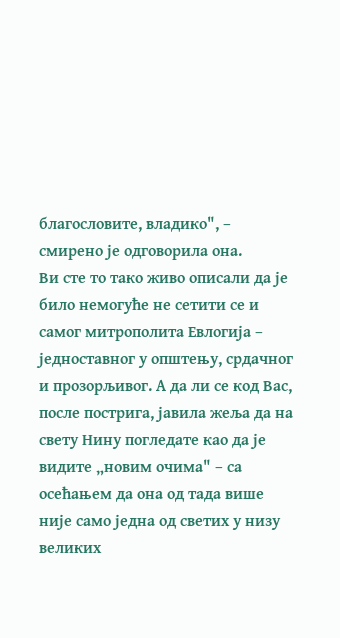благословите, владико", – смирено је одговорила она.
Ви сте то тако живо описали да је било немогуће не сетити се и самог митрополита Евлогија – једноставног у општењу, срдачног и прозорљивог. А да ли се код Вас, после пострига, јавила жеља да на свету Нину погледате као да је видите „новим очима" – са осећањем да она од тада више није само једна од светих у низу великих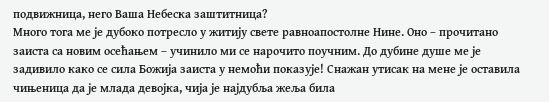подвижница, него Ваша Небеска заштитница?
Много тога ме је дубоко потресло у житију свете равноапостолне Нине. Оно – прочитано заиста са новим осећањем – учинило ми се нарочито поучним. До дубине душе ме је задивило како се сила Божија заиста у немоћи показује! Снажан утисак на мене је оставила чињеница да је млада девојка, чија је најдубља жеља била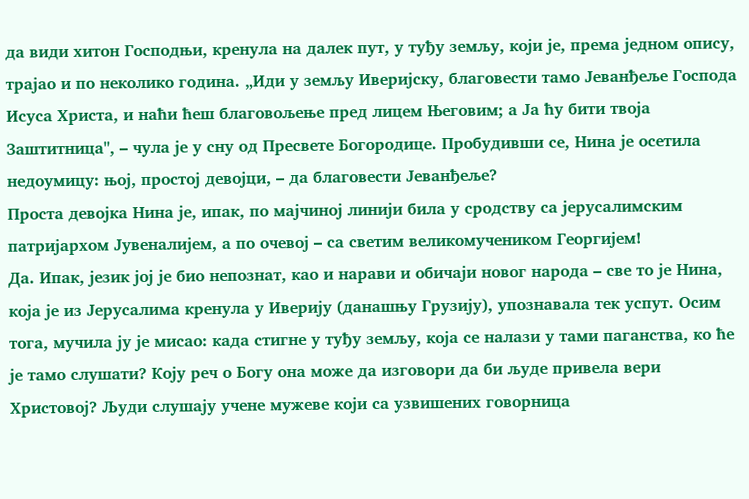да види хитон Господњи, кренула на далек пут, у туђу земљу, који је, према једном опису, трајао и по неколико година. „Иди у земљу Иверијску, благовести тамо Јеванђеље Господа Исуса Христа, и наћи ћеш благовољење пред лицем Његовим; а Ја ћу бити твоја Заштитница", – чула је у сну од Пресвете Богородице. Пробудивши се, Нина је осетила недоумицу: њој, простој девојци, – да благовести Јеванђеље?
Проста девојка Нина је, ипак, по мајчиној линији била у сродству са јерусалимским патријархом Јувеналијем, а по очевој – са светим великомучеником Георгијем!
Да. Ипак, језик јој је био непознат, као и нарави и обичаји новог народа – све то је Нина, која је из Јерусалима кренула у Иверију (данашњу Грузију), упознавала тек успут. Осим тога, мучила ју је мисао: када стигне у туђу земљу, која се налази у тами паганства, ко ће је тамо слушати? Коју реч о Богу она може да изговори да би људе привела вери Христовој? Људи слушају ученe мужеве који са узвишених говорница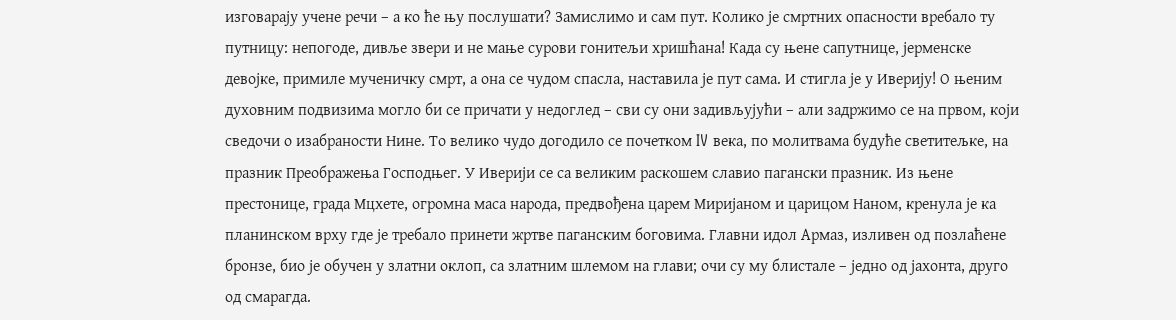изговарају ученe речи – а ко ће њу послушати? Замислимо и сам пут. Колико је смртних опасности вребало ту путницу: непогоде, дивље звери и не мање сурови гонитељи хришћана! Када су њене сапутнице, јерменске девојке, примиле мученичку смрт, а она се чудом спасла, наставила је пут сама. И стигла је у Иверију! О њеним духовним подвизима могло би се причати у недоглед – сви су они задивљујући – али задржимо се на првом, који сведочи о изабраности Нине. То велико чудо догодило се почетком IV века, по молитвама будуће светитељке, на празник Преображења Господњег. У Иверији се са великим раскошем славио пагански празник. Из њене престонице, града Мцхете, огромна маса народа, предвођена царем Миријаном и царицом Наном, кренула је ка планинском врху где је требало принети жртве паганским боговима. Главни идол Армаз, изливен од позлаћене бронзе, био је обучен у златни оклоп, са златним шлемом на глави; очи су му блистале – једно од јахонта, друго од смарагда.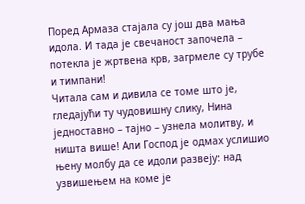Поред Армаза стајала су још два мања идола. И тада је свечаност започела – потекла је жртвена крв, загрмеле су трубе и тимпани!
Читала сам и дивила се томе што је, гледајући ту чудовишну слику, Нина једноставно – тајно – узнела молитву, и ништа више! Али Господ је одмах услишио њену молбу да се идоли развеју: над узвишењем на коме је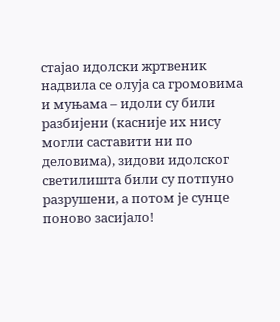стајао идолски жртвеник надвила се олуја са громовима и муњама – идоли су били разбијени (касније их нису могли саставити ни по деловима), зидови идолског светилишта били су потпуно разрушени, а потом је сунце поново засијало!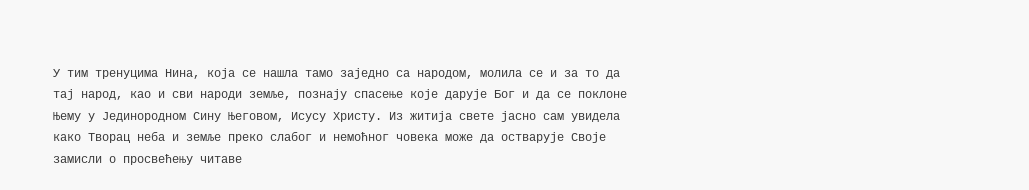У тим тренуцима Нина, која се нашла тамо заједно са народом, молила се и за то да тај народ, као и сви народи земље, познају спасење које дарује Бог и да се поклоне Њему у Јединородном Сину Његовом, Исусу Христу. Из житија свете јасно сам увидела како Творац неба и земље преко слабог и немоћног човека може да остварује Своје замисли о просвећењу читаве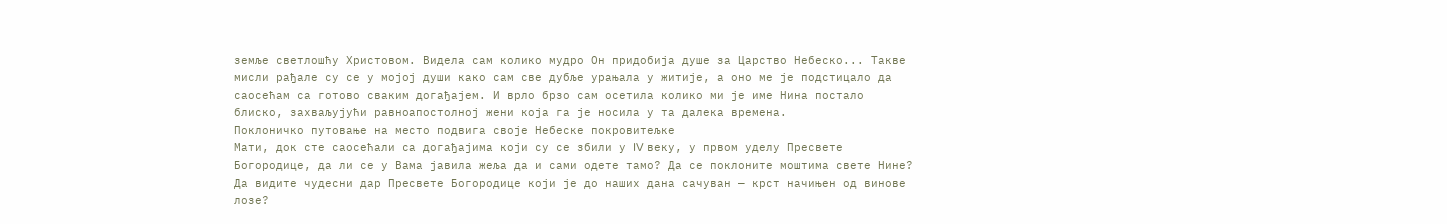земље светлошћу Христовом. Видела сам колико мудро Он придобија душе за Царство Небеско... Такве мисли рађале су се у мојој души како сам све дубље урањала у житије, а оно ме је подстицало да саосећам са готово сваким догађајем. И врло брзо сам осетила колико ми је име Нина постало блиско, захваљујући равноапостолној жени која га је носила у та далека времена.
Поклоничко путовање на место подвига своје Небеске покровитељке
Мати, док сте саосећали са догађајима који су се збили у IV веку, у првом уделу Пресвете Богородице, да ли се у Вама јавила жеља да и сами одете тамо? Да се поклоните моштима свете Нине? Да видите чудесни дар Пресвете Богородице који је до наших дана сачуван — крст начињен од винове лозе?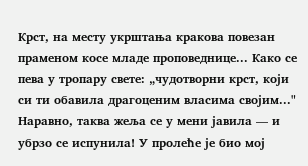Крст, на месту укрштања кракова повезан праменом косе младе проповеднице... Како се пева у тропару свете: „чудотворни крст, који си ти обавила драгоценим власима својим..." Наравно, таква жеља се у мени јавила — и убрзо се испунила! У пролеће је био мој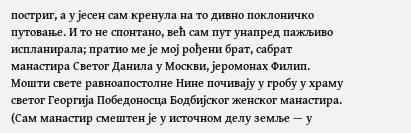постриг, а у јесен сам кренула на то дивно поклоничко путовање. И то не спонтано, већ сам пут унапред пажљиво испланирала; пратио ме је мој рођени брат, сабрат манастира Светог Данила у Москви, јеромонах Филип. Мошти свете равноапостолне Нине почивају у гробу у храму светог Георгија Победоносца Бодбијског женског манастира. (Сам манастир смештен је у источном делу земље — у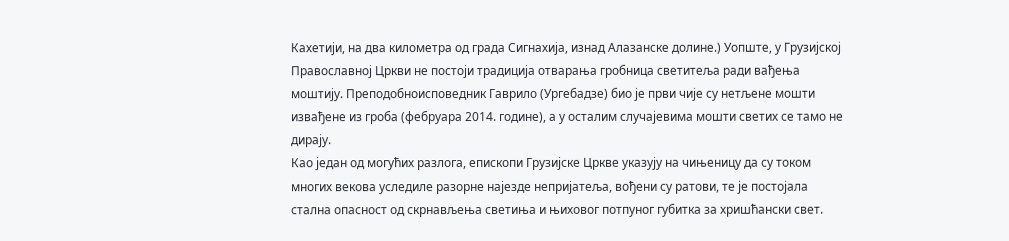Кахетији, на два километра од града Сигнахија, изнад Алазанске долине.) Уопште, у Грузијској Православној Цркви не постоји традиција отварања гробница светитеља ради вађења моштију. Преподобноисповедник Гаврило (Ургебадзе) био је први чије су нетљене мошти извађене из гроба (фебруара 2014. године), а у осталим случајевима мошти светих се тамо не дирају.
Као један од могућих разлога, епископи Грузијске Цркве указују на чињеницу да су током многих векова уследиле разорне најезде непријатеља, вођени су ратови, те је постојала стална опасност од скрнављења светиња и њиховог потпуног губитка за хришћански свет.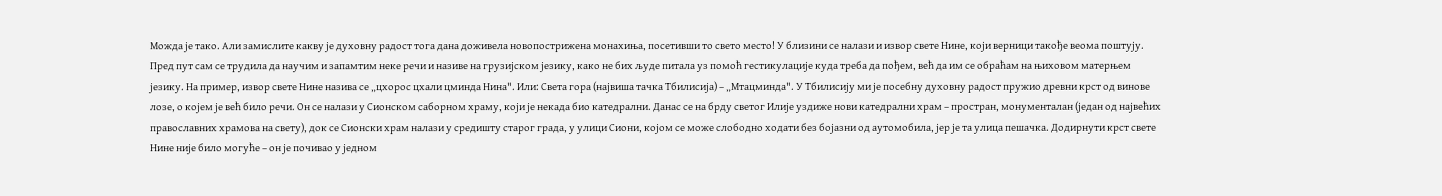Можда је тако. Али замислите какву је духовну радост тога дана доживела новопострижена монахиња, посетивши то свето место! У близини се налази и извор свете Нине, који верници такође веома поштују. Пред пут сам се трудила да научим и запамтим неке речи и називе на грузијском језику, како не бих људе питала уз помоћ гестикулације куда треба да пођем, већ да им се обраћам на њиховом матерњем језику. На пример, извор свете Нине назива се „цхорос цхали цминда Нина". Или: Света гора (највиша тачка Тбилисија) – „Мтацминда". У Тбилисију ми је посебну духовну радост пружио древни крст од винове лозе, о којем је већ било речи. Он се налази у Сионском саборном храму, који је некада био катедрални. Данас се на брду светог Илије уздиже нови катедрални храм – простран, монументалан (један од највећих православних храмова на свету), док се Сионски храм налази у средишту старог града, у улици Сиони, којом се може слободно ходати без бојазни од аутомобила, јер је та улица пешачка. Додирнути крст свете Нине није било могуће – он је почивао у једном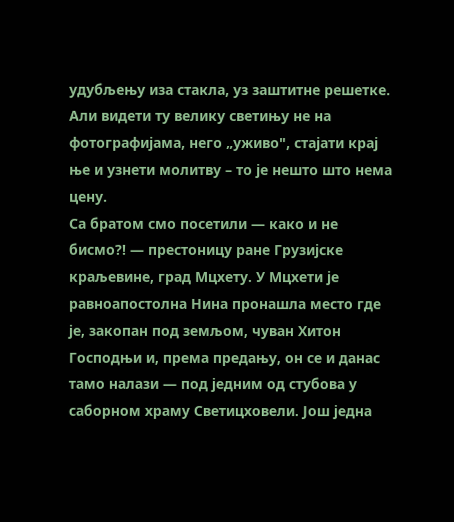удубљењу иза стакла, уз заштитне решетке. Али видети ту велику светињу не на фотографијама, него „уживо", стајати крај ње и узнети молитву – то је нешто што нема цену.
Са братом смо посетили — како и не бисмо?! — престоницу ране Грузијске краљевине, град Мцхету. У Мцхети је равноапостолна Нина пронашла место где је, закопан под земљом, чуван Хитон Господњи и, према предању, он се и данас тамо налази — под једним од стубова у саборном храму Светицховели. Још једна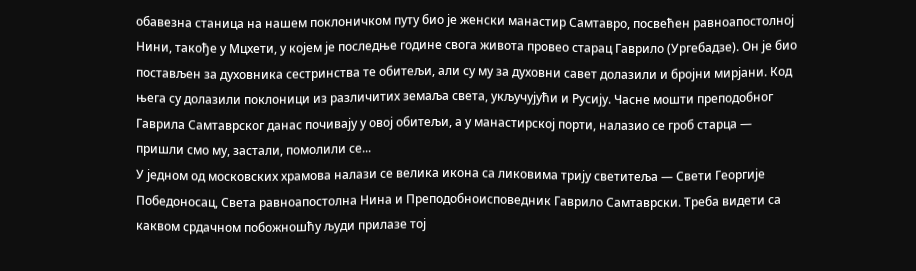обавезна станица на нашем поклоничком путу био је женски манастир Самтавро, посвећен равноапостолној Нини, такође у Мцхети, у којем је последње године свога живота провео старац Гаврило (Ургебадзе). Он је био постављен за духовника сестринства те обитељи, али су му за духовни савет долазили и бројни мирјани. Код њега су долазили поклоници из различитих земаља света, укључујући и Русију. Часне мошти преподобног Гаврила Самтаврског данас почивају у овој обитељи, а у манастирској порти, налазио се гроб старца — пришли смо му, застали, помолили се...
У једном од московских храмова налази се велика икона са ликовима трију светитеља — Свети Георгије Победоносац, Света равноапостолна Нина и Преподобноисповедник Гаврило Самтаврски. Треба видети са каквом срдачном побожношћу људи прилазе тој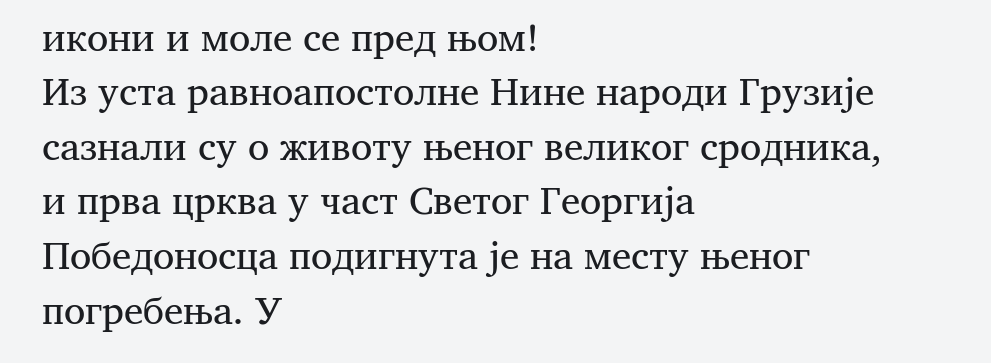икони и моле се пред њом!
Из уста равноапостолне Нине народи Грузије сазнали су о животу њеног великог сродника, и прва црква у част Светог Георгија Победоносца подигнута је на месту њеног погребења. У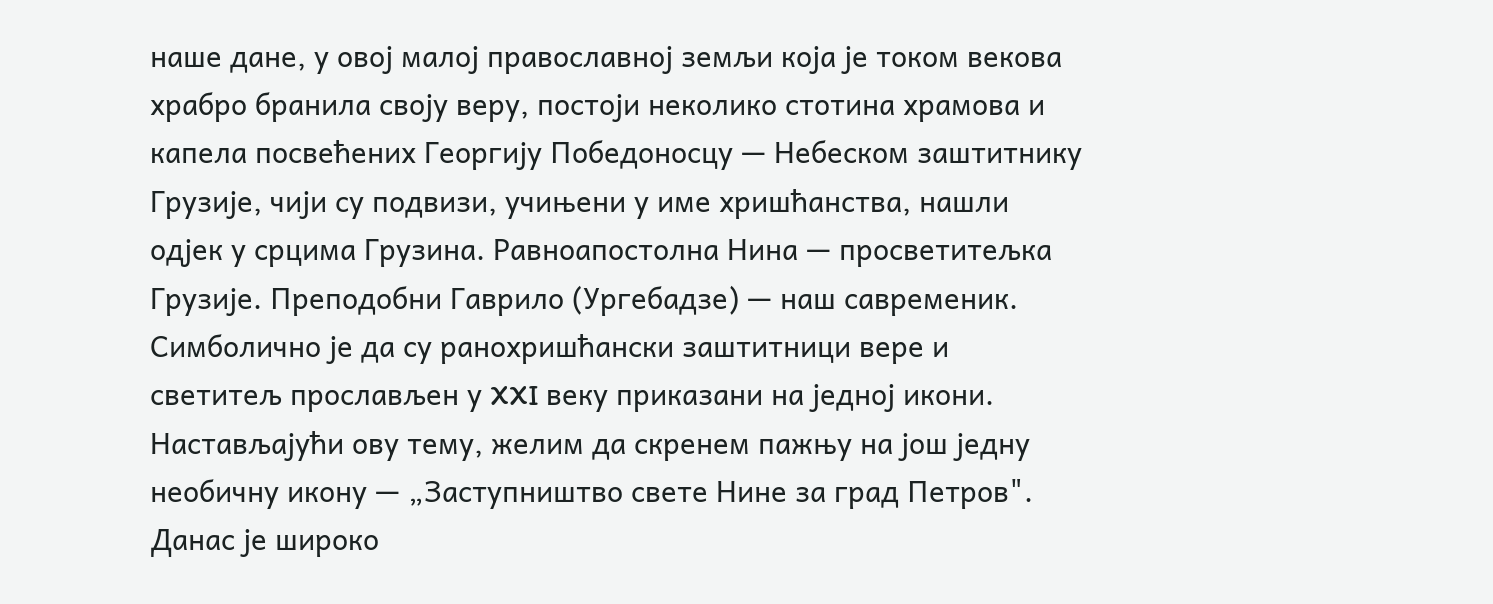наше дане, у овој малој православној земљи која је током векова храбро бранила своју веру, постоји неколико стотина храмова и капела посвећених Георгију Победоносцу — Небеском заштитнику Грузије, чији су подвизи, учињени у име хришћанства, нашли одјек у срцима Грузина. Равноапостолна Нина — просветитељка Грузије. Преподобни Гаврило (Ургебадзе) — наш савременик. Симболично је да су ранохришћански заштитници вере и светитељ прослављен у XXI веку приказани на једној икони. Настављајући ову тему, желим да скренем пажњу на још једну необичну икону — „Заступништво свете Нине за град Петров". Данас је широко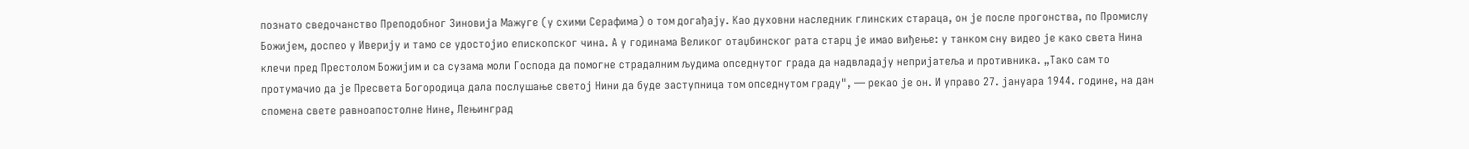познато сведочанство Преподобног Зиновија Мажуге (у схими Серафима) о том догађају. Као духовни наследник глинских стараца, он је после прогонства, по Промислу Божијем, доспео у Иверију и тамо се удостојио епископског чина. А у годинама Великог отаџбинског рата старц је имао виђење: у танком сну видео је како света Нина клечи пред Престолом Божијим и са сузама моли Господа да помогне страдалним људима опседнутог града да надвладају непријатеља и противника. „Тако сам то протумачио да је Пресвета Богородица дала послушање светој Нини да буде заступница том опседнутом граду", — рекао је он. И управо 27. јануара 1944. године, на дан спомена свете равноапостолне Нине, Лењинград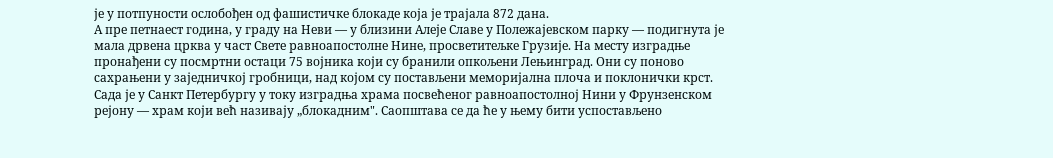је у потпуности ослобођен од фашистичке блокаде која је трајала 872 дана.
А пре петнаест година, у граду на Неви — у близини Алеје Славе у Полежајевском парку — подигнута је мала дрвена црква у част Свете равноапостолне Нине, просветитељке Грузије. На месту изградње пронађени су посмртни остаци 75 војника који су бранили опкољени Лењинград. Они су поново сахрањени у заједничкој гробници, над којом су постављени меморијална плоча и поклонички крст. Сада је у Санкт Петербургу у току изградња храма посвећеног равноапостолној Нини у Фрунзенском рејону — храм који већ називају „блокадним". Саопштава се да ће у њему бити успостављено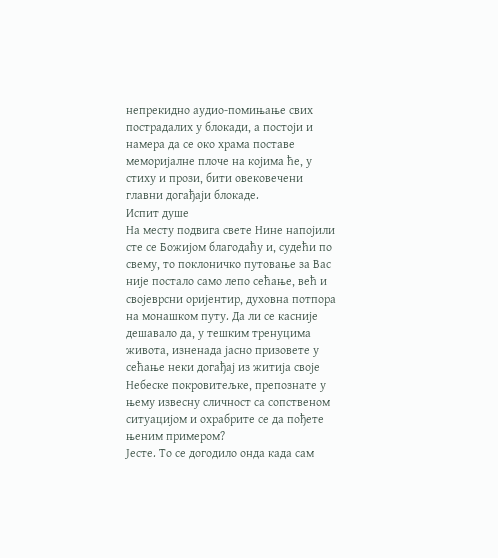непрекидно аудио-помињање свих пострадалих у блокади, а постоји и намера да се око храма поставе меморијалне плоче на којима ће, у стиху и прози, бити овековечени главни догађаји блокаде.
Испит душе
На месту подвига свете Нине напојили сте се Божијом благодаћу и, судећи по свему, то поклоничко путовање за Вас није постало само лепо сећање, већ и својеврсни оријентир, духовна потпора на монашком путу. Да ли се касније дешавало да, у тешким тренуцима живота, изненада јасно призовете у сећање неки догађај из житија своје Небеске покровитељке, препознате у њему извесну сличност са сопственом ситуацијом и охрабрите се да пођете њеним примером?
Јесте. То се догодило онда када сам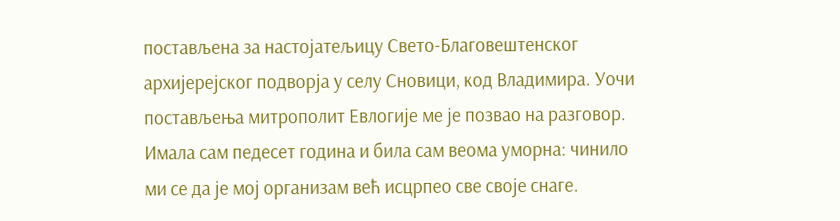постављена за настојатељицу Свето-Благовештенског архијерејског подворја у селу Сновици, код Владимира. Уочи постављења митрополит Евлогије ме је позвао на разговор. Имала сам педесет година и била сам веома уморна: чинило ми се да је мој организам већ исцрпео све своје снаге.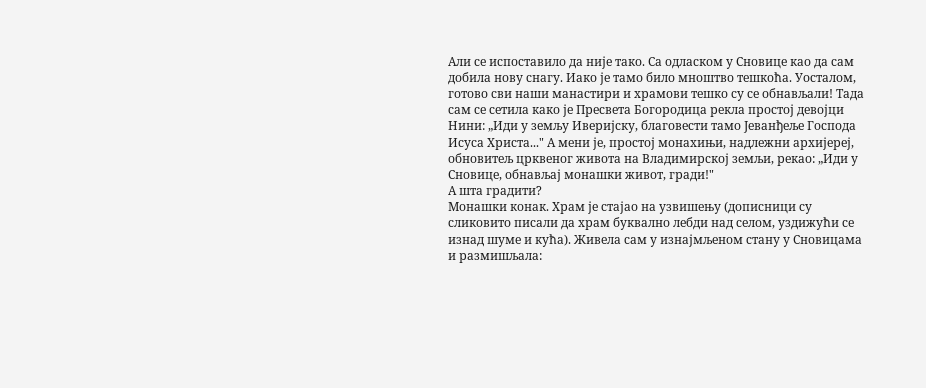Али се испоставило да није тако. Са одласком у Сновице као да сам добила нову снагу. Иако је тамо било мноштво тешкоћа. Уосталом, готово сви наши манастири и храмови тешко су се обнављали! Тада сам се сетила како је Пресвета Богородица рекла простој девојци Нини: „Иди у земљу Иверијску, благовести тамо Јеванђеље Господа Исуса Христа..." А мени је, простој монахињи, надлежни архијереј, обновитељ црквеног живота на Владимирској земљи, рекао: „Иди у Сновице, обнављај монашки живот, гради!"
А шта градити?
Монашки конак. Храм је стајао на узвишењу (дописници су сликовито писали да храм буквално лебди над селом, уздижући се изнад шуме и кућа). Живела сам у изнајмљеном стану у Сновицама и размишљала: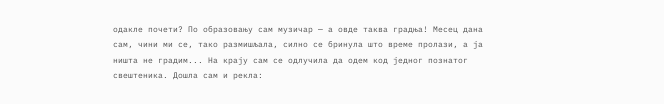одакле почети? По образовању сам музичар — а овде таква градња! Месец дана сам, чини ми се, тако размишљала, силно се бринула што време пролази, а ја ништа не градим... На крају сам се одлучила да одем код једног познатог свештеника. Дошла сам и рекла: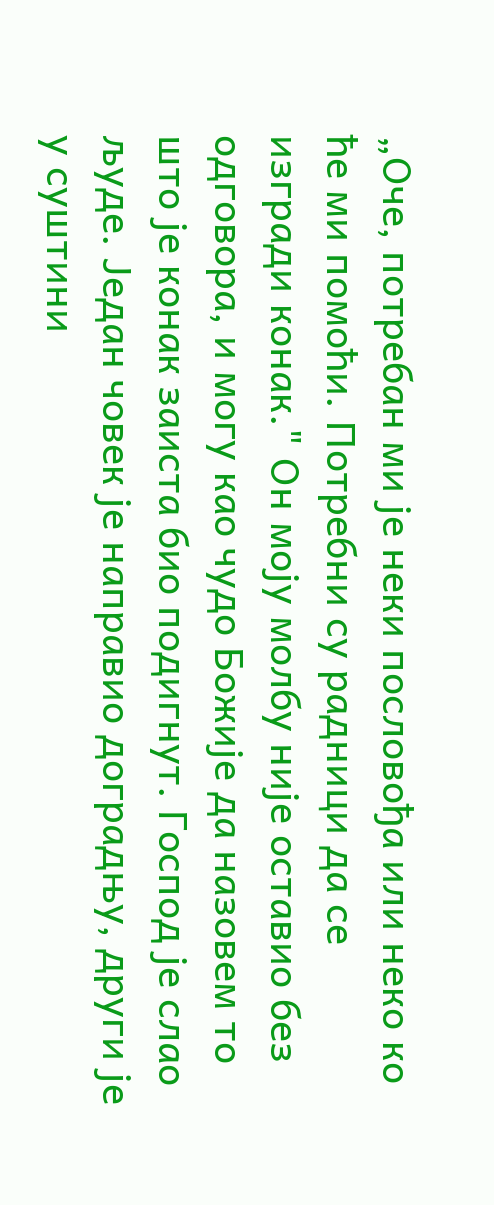„Оче, потребан ми је неки пословођа или неко ко ће ми помоћи. Потребни су радници да се изгради конак." Он моју молбу није оставио без одговора, и могу као чудо Божије да назовем то што је конак заиста био подигнут. Господ је слао људе. Један човек је направио доградњу, други је у суштини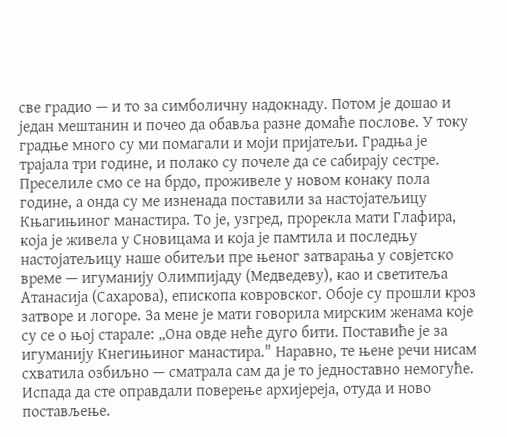све градио — и то за симболичну надокнаду. Потом је дошао и један мештанин и почео да обавља разне домаће послове. У току градње много су ми помагали и моји пријатељи. Градња је трајала три године, и полако су почеле да се сабирају сестре. Преселиле смо се на брдо, проживеле у новом конаку пола године, а онда су ме изненада поставили за настојатељицу Књагињиног манастира. То је, узгред, прорекла мати Глафира, која је живела у Сновицама и која је памтила и последњу настојатељицу наше обитељи пре њеног затварања у совјетско време — игуманију Олимпијаду (Медведеву), као и светитеља Атанасија (Сахарова), епископа ковровског. Обоје су прошли кроз затворе и логоре. За мене је мати говорила мирским женама које су се о њој старале: „Она овде неће дуго бити. Поставиће је за игуманију Кнегињиног манастира." Наравно, те њене речи нисам схватила озбиљно — сматрала сам да је то једноставно немогуће.
Испада да сте оправдали поверење архијереја, отуда и ново постављење.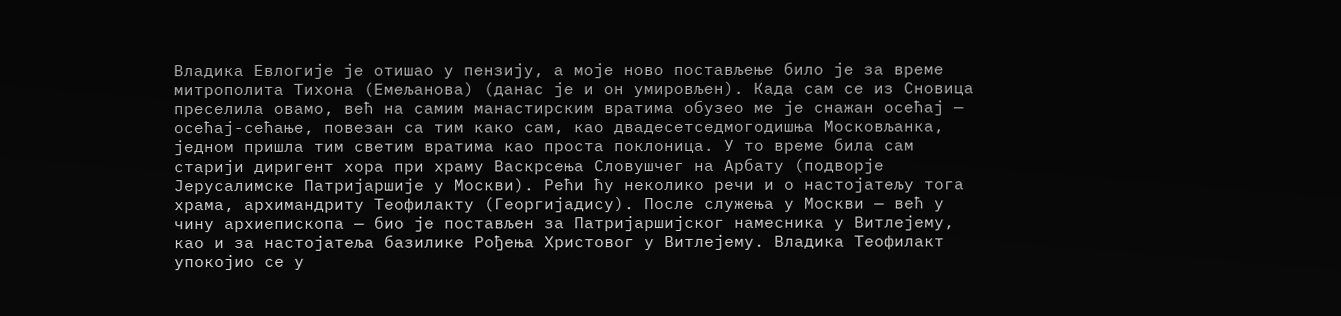Владика Евлогије је отишао у пензију, а моје ново постављење било је за време митрополита Тихона (Емељанова) (данас је и он умировљен). Када сам се из Сновица преселила овамо, већ на самим манастирским вратима обузео ме је снажан осећај — осећај-сећање, повезан са тим како сам, као двадесетседмогодишња Московљанка, једном пришла тим светим вратима као проста поклоница. У то време била сам старији диригент хора при храму Васкрсења Словушчег на Арбату (подворје Јерусалимске Патријаршије у Москви). Рећи ћу неколико речи и о настојатељу тога храма, архимандриту Теофилакту (Георгијадису). После служења у Москви — већ у чину архиепископа — био је постављен за Патријаршијског намесника у Витлејему, као и за настојатеља базилике Рођења Христовог у Витлејему. Владика Теофилакт упокојио се у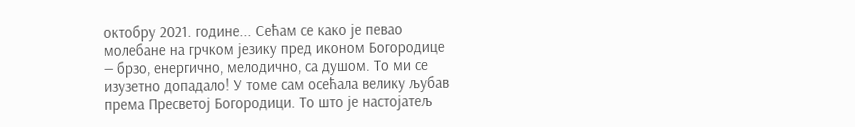октобру 2021. године... Сећам се како је певао молебане на грчком језику пред иконом Богородице — брзо, енергично, мелодично, са душом. То ми се изузетно допадало! У томе сам осећала велику љубав према Пресветој Богородици. То што је настојатељ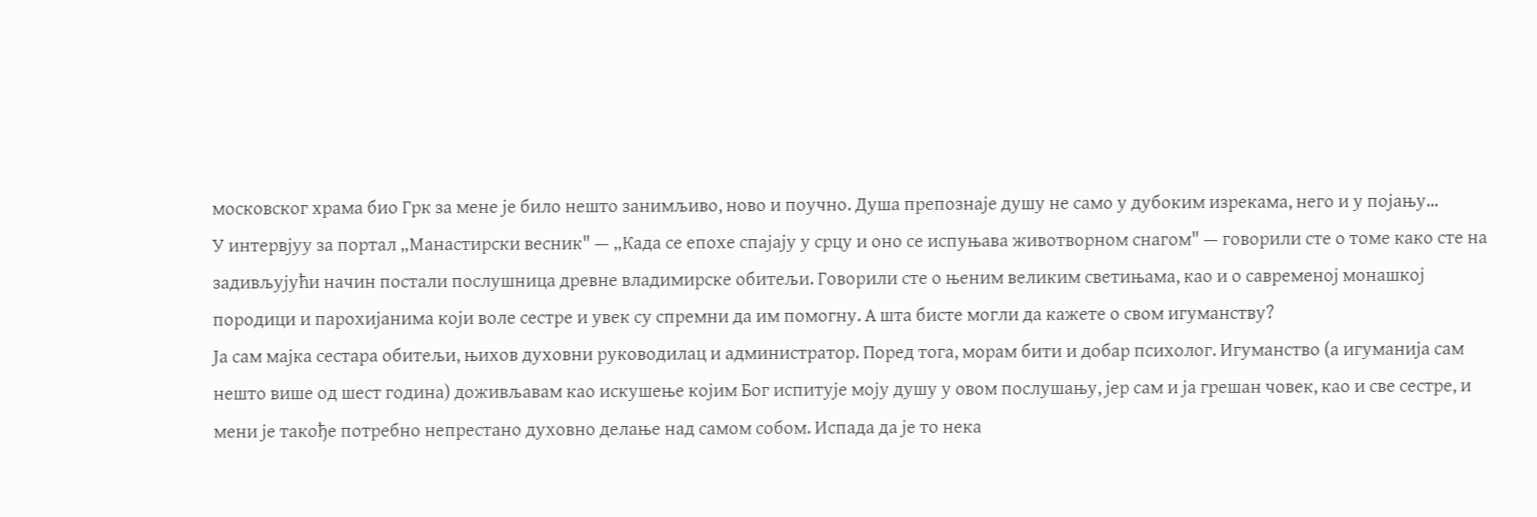московског храма био Грк за мене је било нешто занимљиво, ново и поучно. Душа препознаје душу не само у дубоким изрекама, него и у појању...
У интервјуу за портал „Манастирски весник" — „Када се епохе спајају у срцу и оно се испуњава животворном снагом" — говорили сте о томе како сте на задивљујући начин постали послушница древне владимирске обитељи. Говорили сте о њеним великим светињама, као и о савременој монашкој породици и парохијанима који воле сестре и увек су спремни да им помогну. А шта бисте могли да кажете о свом игуманству?
Ја сам мајка сестара обитељи, њихов духовни руководилац и администратор. Поред тога, морам бити и добар психолог. Игуманство (а игуманија сам нешто више од шест година) доживљавам као искушење којим Бог испитује моју душу у овом послушању, јер сам и ја грешан човек, као и све сестре, и мени је такође потребно непрестано духовно делање над самом собом. Испада да је то нека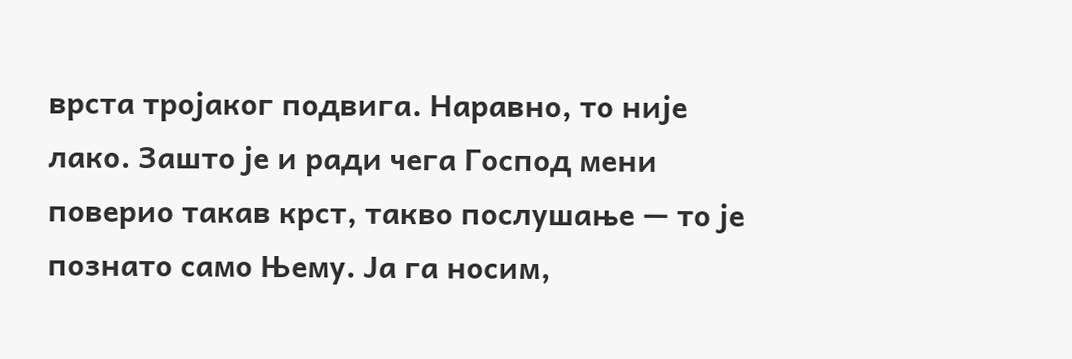врста тројаког подвига. Наравно, то није лако. Зашто је и ради чега Господ мени поверио такав крст, такво послушање — то је познато само Њему. Ја га носим,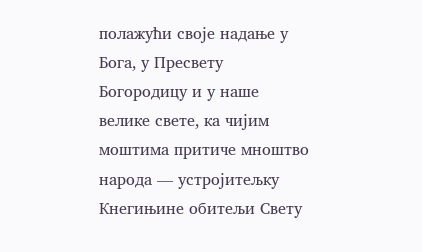полажући своје надање у Бога, у Пресвету Богородицу и у наше велике свете, ка чијим моштима притиче мноштво народа — устројитељку Кнегињине обитељи Свету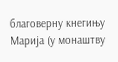благоверну кнегињу Марија (у монаштву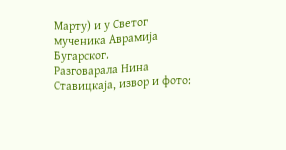Марту) и у Светог мученика Аврамија Бугарског.
Разговарала Нина Ставицкаја, извор и фото: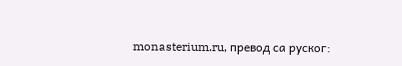monasterium.ru, превод са руског: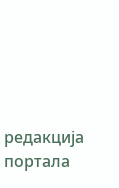редакција портала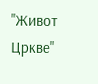"Живот Цркве"